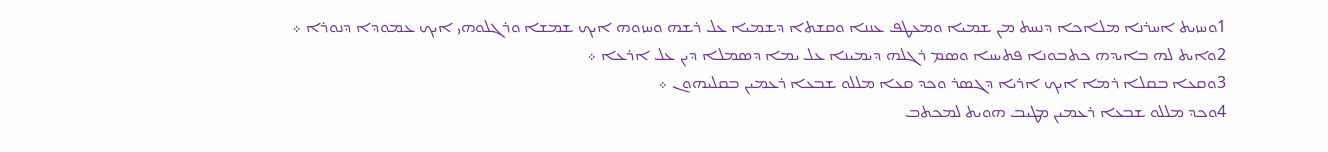1ܘܚܙܝܬ ܐܚܪܢܐ ܡܠܐܟܐ ܕܢܚܬ ܡܢ ܫܡܝܐ ܘܡܥܛܦ ܥܢܢܐ ܘܩܫܬܐ ܕܫܡܝܐ ܥܠ ܪܫܗ ܘܚܙܘܗ ܐܝܟ ܫܡܫܐ ܘܪܓܠܘܗܝ ܐܝܟ ܥܡܘܕܐ ܕܢܘܪܐ ܀
2ܘܐܝܬ ܠܗ ܒܐܝܕܗ ܟܬܒܘܢܐ ܦܬܝܚܐ ܘܤܡ ܪܓܠܗ ܕܝܡܝܢܐ ܥܠ ܝܡܐ ܕܤܡܠܐ ܕܝܢ ܥܠ ܐܪܥܐ ܀
3ܘܩܥܐ ܒܩܠܐ ܪܡܐ ܐܝܟ ܐܪܝܐ ܕܓܤܪ ܘܟܕ ܩܥܐ ܡܠܠܘ ܫܒܥܐ ܪܥܡܝܢ ܒܩܠܝܗܘܢ ܀
4ܘܟܕ ܡܠܠܘ ܫܒܥܐ ܪܥܡܝܢ ܡܛܝܒ ܗܘܝܬ ܠܡܟܬܒ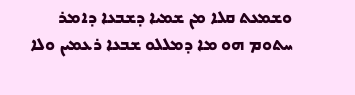ܘܫܡܥܬ ܩܠܐ ܡܢ ܫܡܝܐ ܕܫܒܥܐ ܕܐܡܪ ܚܬܘܡ ܗܘ ܡܐ ܕܡܠܠܘ ܫܒܥܐ ܪܥܡܝܢ ܘܠܐ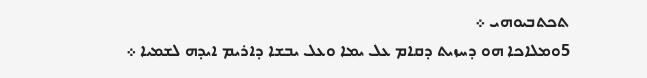ܬܟܬܒܝܘܗܝ ܀
5ܘܡܠܐܟܐ ܗܘ ܕܚܙܝܬ ܕܩܐܡ ܥܠ ܝܡܐ ܘܥܠ ܝܒܫܐ ܕܐܪܝܡ ܐܝܕܗ ܠܫܡܝܐ ܀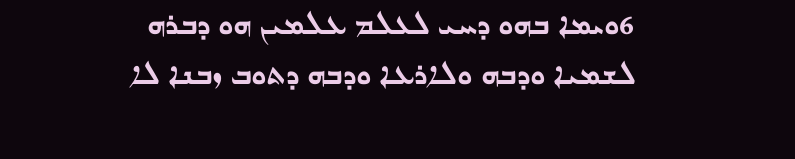6ܘܝܡܐ ܒܗܘ ܕܚܝ ܠܥܠܡ ܥܠܡܝܢ ܗܘ ܕܒܪܗ ܠܫܡܝܐ ܘܕܒܗ ܘܠܐܪܥܐ ܘܕܒܗ ܕܬܘܒ ܙܒܢܐ ܠܐ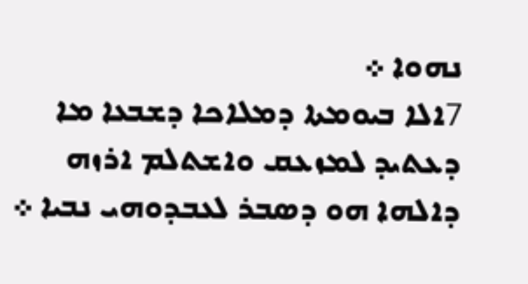ܢܗܘܐ ܀
7ܐܠܐ ܒܝܘܡܬܐ ܕܡܠܐܟܐ ܕܫܒܥܐ ܡܐ ܕܥܬܝܕ ܠܡܙܥܩ ܘܐܫܬܠܡ ܐܪܙܗ ܕܐܠܗܐ ܗܘ ܕܤܒܪ ܠܥܒܕܘܗܝ ܢܒܝܐ ܀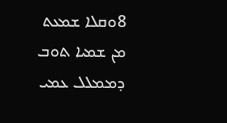8ܘܩܠܐ ܫܡܥܬ ܡܢ ܫܡܝܐ ܬܘܒ ܕܡܡܠܠ ܥܡܝ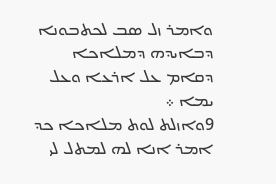ܘܐܡܪ ܙܠ ܤܒ ܠܟܬܒܘܢܐ ܕܒܐܝܕܗ ܕܡܠܐܟܐ ܕܩܐܡ ܥܠ ܐܪܥܐ ܘܥܠ ܝܡܐ ܀
9ܘܐܙܠܬ ܠܘܬ ܡܠܐܟܐ ܟܕ ܐܡܪ ܐܢܐ ܠܗ ܠܡܬܠ ܠܝ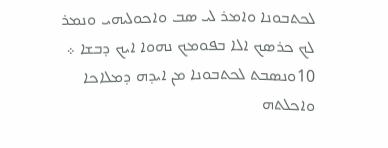ܠܟܬܒܘܢܐ ܘܐܡܪ ܠܝ ܤܒ ܘܐܟܘܠܝܗܝ ܘܢܡܪ ܠܟ ܟܪܤܟ ܐܠܐ ܒܦܘܡܟ ܢܗܘܐ ܐܝܟ ܕܒܫܐ ܀
10ܘܢܤܒܬ ܠܟܬܒܘܢܐ ܡܢ ܐܝܕܗ ܕܡܠܐܟܐ ܘܐܟܠܬܗ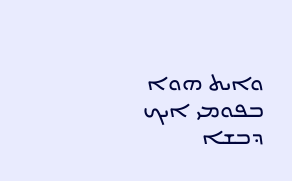ܘܐܝܬ ܗܘܐ ܒܦܘܡܝ ܐܝܟ ܕܒܫܐ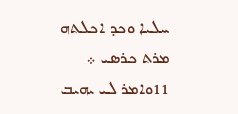ܚܠܝܐ ܘܟܕ ܐܟܠܬܗ ܡܪܬ ܟܪܤܝ ܀
11ܘܐܡܪ ܠܝ ܝܗܝܒ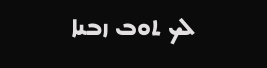ܠܟ ܬܘܒ ܙܒܢܐ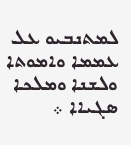ܠܡܬܢܒܝܘ ܥܠ ܥܡܡܐ ܘܐܡܘܬܐ ܘܠܫܢܐ ܘܡܠܟܐ ܤܓܝܐܐ ܀